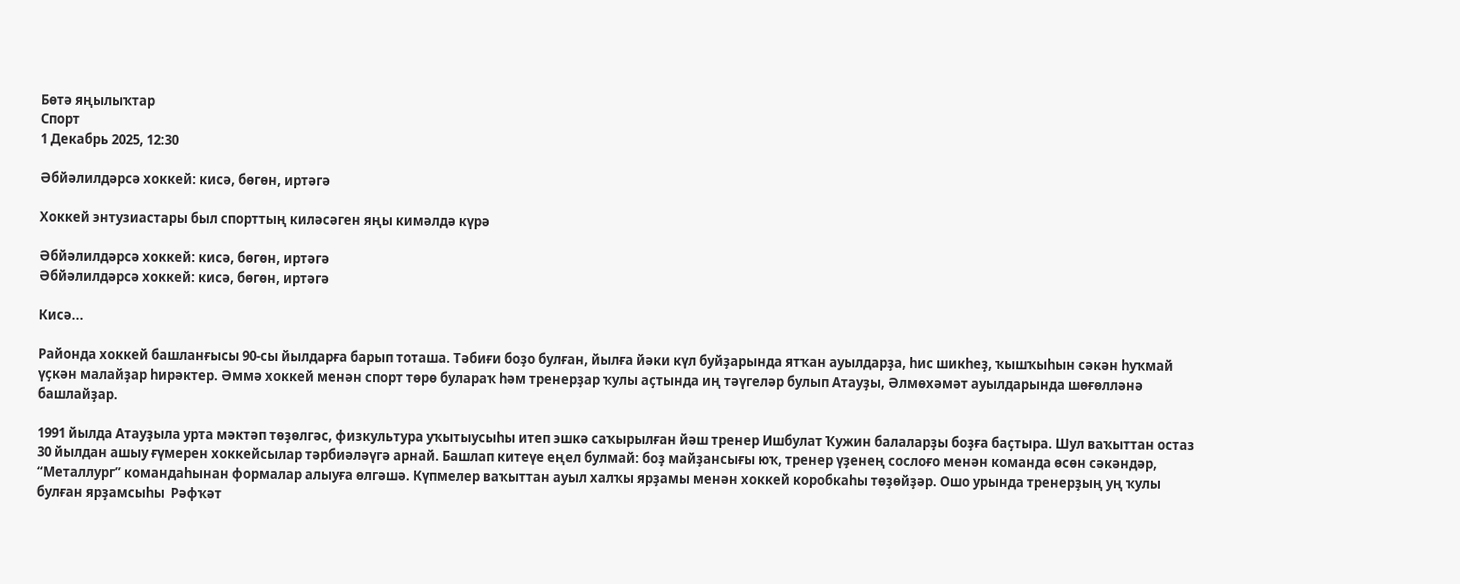Бөтә яңылыҡтар
Спорт
1 Декабрь 2025, 12:30

Әбйәлилдәрсә хоккей: кисә, бөгөн, иртәгә

Хоккей энтузиастары был спорттың киләсәген яңы кимәлдә күрә

Әбйәлилдәрсә хоккей: кисә, бөгөн, иртәгә
Әбйәлилдәрсә хоккей: кисә, бөгөн, иртәгә

Кисә...

Районда хоккей башланғысы 90-сы йылдарға барып тоташа. Тәбиғи боҙо булған, йылға йәки күл буйҙарында ятҡан ауылдарҙа, һис шикһеҙ, ҡышҡыһын сәкән һуҡмай үҫкән малайҙар һирәктер. Әммә хоккей менән спорт төрө булараҡ һәм тренерҙар ҡулы аҫтында иң тәүгеләр булып Атауҙы, Әлмөхәмәт ауылдарында шөғөлләнә башлайҙар.

1991 йылда Атауҙыла урта мәктәп төҙөлгәс, физкультура уҡытыусыһы итеп эшкә саҡырылған йәш тренер Ишбулат Ҡужин балаларҙы боҙға баҫтыра. Шул ваҡыттан остаз 30 йылдан ашыу ғүмерен хоккейсылар тәрбиәләүгә арнай. Башлап китеүе еңел булмай: боҙ майҙансығы юҡ, тренер үҙенең сослоғо менән команда өсөн сәкәндәр, “Металлург” командаһынан формалар алыуға өлгәшә. Күпмелер ваҡыттан ауыл халҡы ярҙамы менән хоккей коробкаһы төҙөйҙәр. Ошо урында тренерҙың уң ҡулы  булған ярҙамсыһы  Рәфҡәт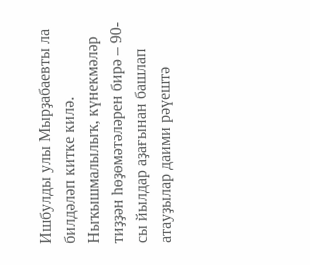Ишбулды улы Мырҙабаевты ла билдәләп китке килә. Ныҡышмалылыҡ, күнекмәләр тиҙҙән һөҙөмәтәләрен бирә – 90-сы йылдар аҙағынан башлап атауҙылар даими рәүештә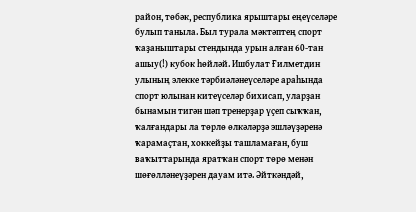район, төбәк, республика ярыштары еңеүселәре булып таныла. Был турала мәктәптең спорт ҡаҙаныштары стендында урын алған 60-тан ашыу(!) кубок һөйләй. Ишбулат Ғилметдин улының элекке тәрбиәләнеүселәре араһында спорт юлынан китеүселәр бихисап, уларҙан бынамын тигән шәп тренерҙар үҫеп сыҡҡан, ҡалғандары ла төрлө өлкәләрҙә эшләүҙәренә ҡарамаҫтан, хоккейҙы ташламаған, буш ваҡыттарында яратҡан спорт төрө менән шөғөлләнеүҙәрен дауам итә. Әйткәндәй,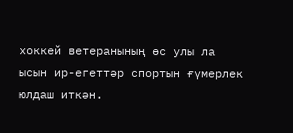хоккей ветеранының өс улы ла ысын ир-егеттәр спортын ғүмерлек юлдаш иткән.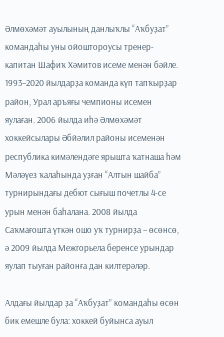Әлмөхәмәт ауылының данлыҡлы “Аҡбуҙат” командаһы уны ойоштороусы тренер-капитан Шафиҡ Хәмитов исеме менән бәйле. 1993–2020 йылдарҙа команда күп тапҡырҙар район, Урал аръяғы чемпионы исемен яулаған. 2006 йылда иһә Әлмөхәмәт хоккейсылары Әбйәлил районы исеменән республика кимәлендәге ярышта ҡатнаша һәм Мәләүез ҡалаһында уҙған “Алтын шайба” турнирындағы дебют сығыш почетлы 4-се урын менән баһалана. 2008 йылда Саҡмағошта үткән ошо уҡ турнирҙа – өсөнсө, ә 2009 йылда Межгорьела беренсе урындар яулап тыуған районға дан килтерәләр.

Алдағы йылдар ҙа “Аҡбуҙат” командаһы өсөн бик емешле була: хоккей буйынса ауыл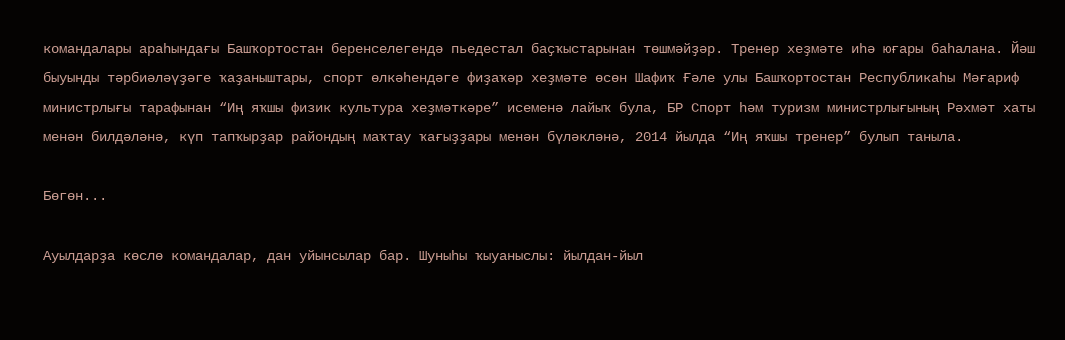командалары араһындағы Башҡортостан беренселегендә пьедестал баҫҡыстарынан төшмәйҙәр. Тренер хеҙмәте иһә юғары баһалана. Йәш быуынды тәрбиәләүҙәге ҡаҙаныштары, спорт өлкәһендәге фиҙаҡәр хеҙмәте өсөн Шафиҡ Ғәле улы Башҡортостан Республикаһы Мәғариф министрлығы тарафынан “Иң яҡшы физик культура хеҙмәткәре” исеменә лайыҡ була, БР Спорт һәм туризм министрлығының Рәхмәт хаты менән билдәләнә, күп тапҡырҙар райондың маҡтау ҡағыҙҙары менән бүләкләнә, 2014 йылда “Иң яҡшы тренер” булып таныла.

Бөгөн...

Ауылдарҙа көслө командалар, дан уйынсылар бар. Шуныһы ҡыуаныслы: йылдан-йыл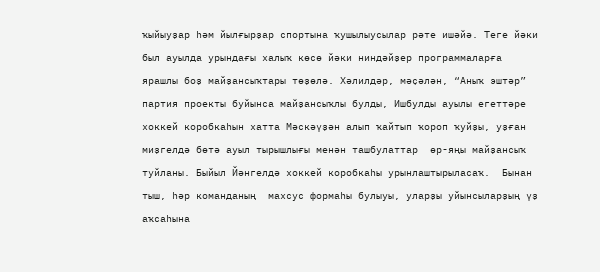ҡыйыуҙар һәм йылғырҙар спортына ҡушылыусылар рәте ишәйә. Теге йәки был ауылда урындағы халыҡ көсө йәки ниндәйҙер программаларға ярашлы боҙ майҙансыҡтары төҙөлә. Хәлилдәр, мәҫәлән, “Аныҡ эштәр” партия проекты буйынса майҙансыҡлы булды, Ишбулды ауылы егеттәре хоккей коробкаһын хатта Мәскәүҙән алып ҡайтып ҡороп ҡуйҙы, уҙған миҙгелдә бөтә ауыл тырышлығы менән ташбулаттар  өр-яңы майҙансыҡ  туйланы. Быйыл Йәнгелдә хоккей коробкаһы урынлаштырыласаҡ.  Бынан тыш, һәр команданың  махсус формаһы булыуы, уларҙы уйынсыларҙың үҙ аҡсаһына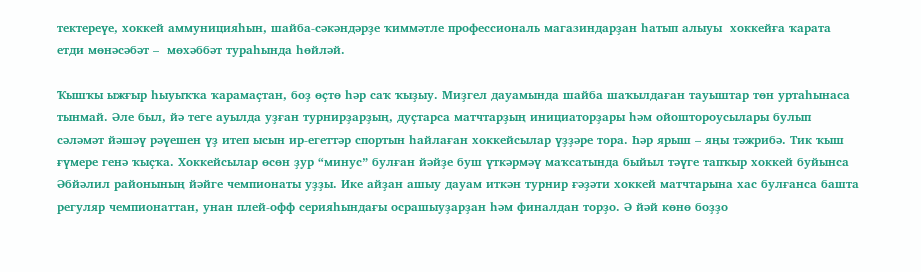тектереүе, хоккей аммуницияһын, шайба-сәкәндәрҙе ҡиммәтле профессиональ магазиндарҙан һатып алыуы  хоккейға ҡарата етди мөнәсәбәт –  мөхәббәт тураһында һөйләй.

Ҡышҡы ыжғыр һыуыҡҡа ҡарамаҫтан, боҙ өҫтө һәр саҡ ҡыҙыу. Миҙгел дауамында шайба шаҡылдаған тауыштар төн уртаһынаса тынмай. Әле был, йә теге ауылда уҙған турнирҙарҙың, дуҫтарса матчтарҙың инициаторҙары һәм ойоштороусылары булып сәләмәт йәшәү рәүешен үҙ итеп ысын ир-егеттәр спортын һайлаған хоккейсылар үҙҙәре тора. Һәр ярыш – яңы тәжрибә. Тик ҡыш ғүмере генә ҡыҫҡа. Хоккейсылар өсөн ҙур “минус” булған йәйҙе буш үткәрмәү маҡсатында быйыл тәүге тапҡыр хоккей буйынса Әбйәлил районының йәйге чемпионаты уҙҙы. Ике айҙан ашыу дауам иткән турнир ғәҙәти хоккей матчтарына хас булғанса башта регуляр чемпионаттан, унан плей-офф серияһындағы осрашыуҙарҙан һәм финалдан торҙо. Ә йәй көнө боҙҙо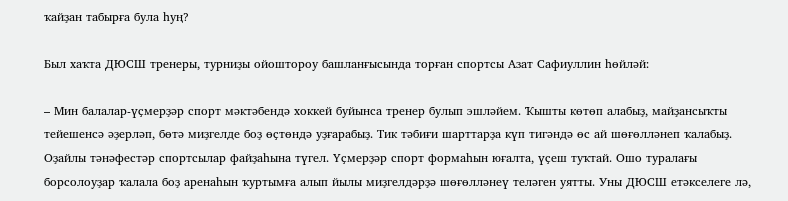ҡайҙан табырға була һуң?

Был хаҡта ДЮСШ тренеры, турниҙы ойоштороу башланғысында торған спортсы Азат Сафиуллин һөйләй:

– Мин балалар-үҫмерҙәр спорт мәктәбендә хоккей буйынса тренер булып эшләйем. Ҡышты көтөп алабыҙ, майҙансыҡты тейешенсә әҙерләп, бөтә миҙгелде боҙ өҫтөндә уҙғарабыҙ. Тик тәбиғи шарттарҙа күп тигәндә өс ай шөғөлләнеп ҡалабыҙ. Оҙайлы тәнәфестәр спортсылар файҙаһына түгел. Үҫмерҙәр спорт формаһын юғалта, үҫеш туҡтай. Ошо туралағы борсолоуҙар ҡалала боҙ аренаһын ҡуртымға алып йылы миҙгелдәрҙә шөғөлләнеү теләген уятты. Уны ДЮСШ етәкселеге лә,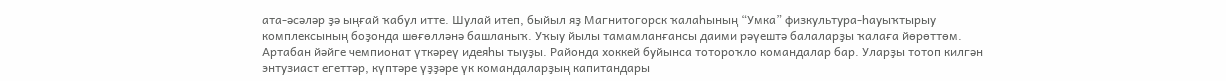ата-әсәләр ҙә ыңғай ҡабул итте. Шулай итеп, быйыл яҙ Магнитогорск ҡалаһының “Умка” физкультура-һауыҡтырыу комплексының боҙонда шөғөлләнә башланыҡ. Уҡыу йылы тамамланғансы даими рәүештә балаларҙы ҡалаға йөрөттөм. Артабан йәйге чемпионат үткәреү идеяһы тыуҙы. Районда хоккей буйынса тотороҡло командалар бар. Уларҙы тотоп килгән энтузиаст егеттәр, күптәре үҙҙәре үк командаларҙың капитандары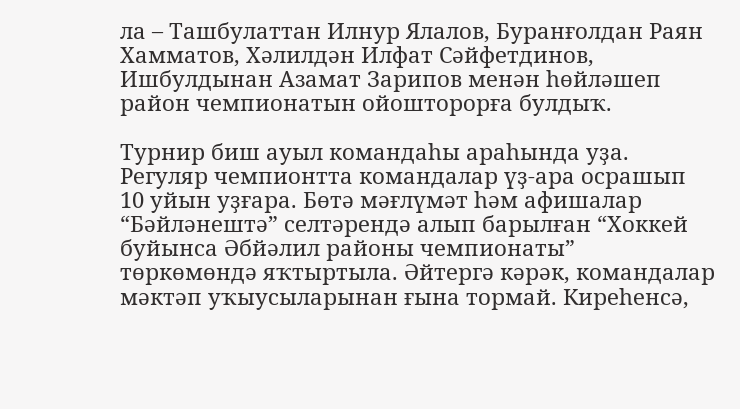ла – Ташбулаттан Илнур Ялалов, Буранғолдан Раян Хамматов, Хәлилдән Илфат Сәйфетдинов, Ишбулдынан Азамат Зарипов менән һөйләшеп район чемпионатын ойошторорға булдыҡ.

Турнир биш ауыл командаһы араһында уҙа. Регуляр чемпионтта командалар үҙ-ара осрашып 10 уйын уҙғара. Бөтә мәғлүмәт һәм афишалар “Бәйләнештә” селтәрендә алып барылған “Хоккей буйынса Әбйәлил районы чемпионаты” төркөмөндә яҡтыртыла. Әйтергә кәрәк, командалар мәктәп уҡыусыларынан ғына тормай. Киреһенсә,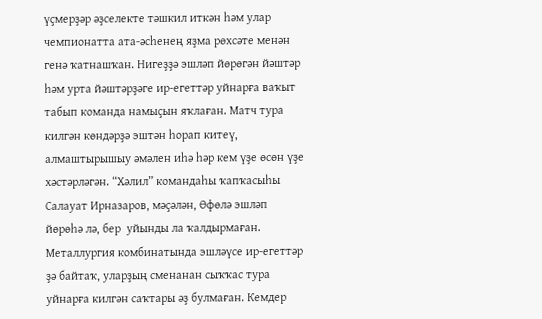үҫмерҙәр әҙселекте тәшкил иткән һәм улар чемпионатта ата-әсһенең яҙма рөхсәте менән генә ҡатнашҡан. Нигеҙҙә эшләп йөрөгән йәштәр һәм урта йәштәрҙәге ир-егеттәр уйнарға ваҡыт табып команда намыҫын яҡлаған. Матч тура килгән көндәрҙә эштән һорап китеү, алмаштырышыу әмәлен иһә һәр кем үҙе өсөн үҙе хәстәрләгән. “Хәлил” командаһы ҡапҡасыһы Салауат Ирназаров, мәҫәлән, Өфөлә эшләп йөрөһә лә, бер  уйынды ла ҡалдырмаған. Металлургия комбинатында эшләүсе ир-егеттәр ҙә байтаҡ, уларҙың сменанан сыҡҡас тура уйнарға килгән саҡтары әҙ булмаған. Кемдер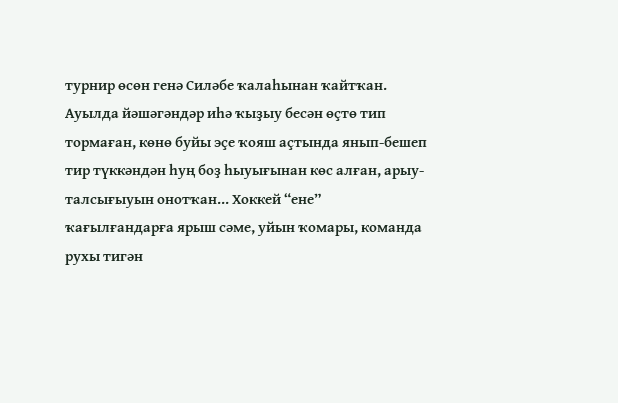турнир өсөн генә Силәбе ҡалаһынан ҡайтҡан. Ауылда йәшәгәндәр иһә ҡыҙыу бесән өҫтө тип тормаған, көнө буйы эҫе ҡояш аҫтында янып-бешеп тир түккәндән һуң боҙ һыуығынан көс алған, арыу-талсығыуын онотҡан... Хоккей “ене” ҡағылғандарға ярыш сәме, уйын ҡомары, команда рухы тигән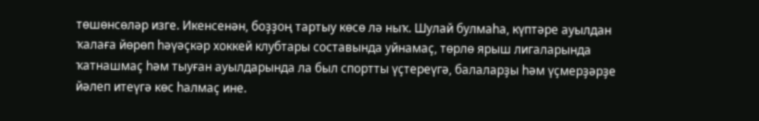төшөнсөләр изге. Икенсенән, боҙҙоң тартыу көсө лә ныҡ. Шулай булмаһа, күптәре ауылдан ҡалаға йөрөп һәүәҫкәр хоккей клубтары составында уйнамаҫ, төрлө ярыш лигаларында ҡатнашмаҫ һәм тыуған ауылдарында ла был спортты үҫтереүгә, балаларҙы һәм үҫмерҙәрҙе йәлеп итеүгә көс һалмаҫ ине.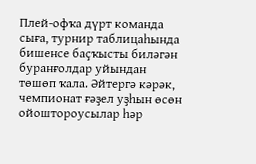Плей-офҡа дүрт команда сыға, турнир таблицаһында бишенсе баҫҡысты биләгән буранғолдар уйындан төшөп ҡала. Әйтергә кәрәк, чемпионат ғәҙел уҙһын өсөн ойоштороусылар һәр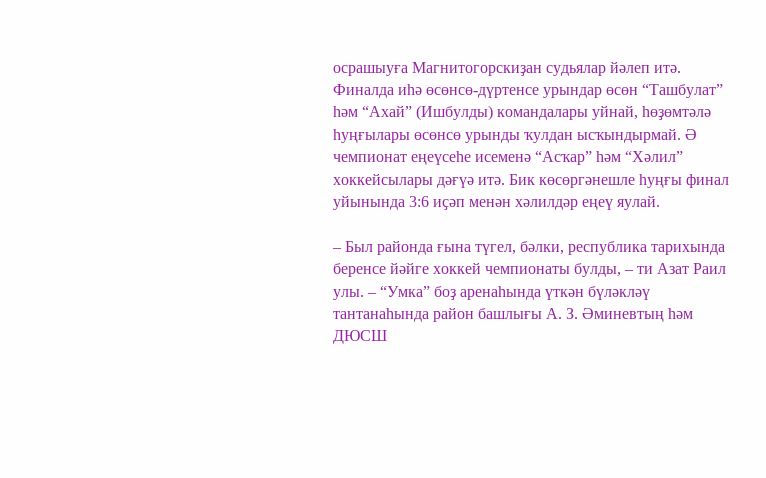осрашыуға Магнитогорскиҙан судьялар йәлеп итә. Финалда иһә өсөнсө-дүртенсе урындар өсөн “Ташбулат” һәм “Ахай” (Ишбулды) командалары уйнай, һөҙөмтәлә һуңғылары өсөнсө урынды ҡулдан ысҡындырмай. Ә чемпионат еңеүсеһе исеменә “Асҡар” һәм “Хәлил” хоккейсылары дәғүә итә. Бик көсөргәнешле һуңғы финал уйынында 3:6 иҫәп менән хәлилдәр еңеү яулай.

– Был районда ғына түгел, бәлки, республика тарихында беренсе йәйге хоккей чемпионаты булды, – ти Азат Раил улы. – “Умка” боҙ аренаһында үткән бүләкләү тантанаһында район башлығы А. З. Әминевтың һәм ДЮСШ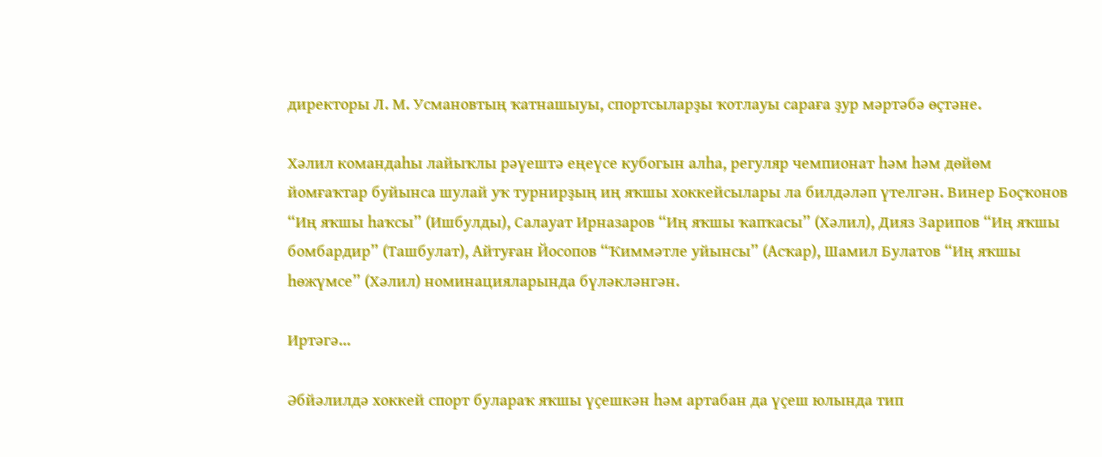директоры Л. М. Усмановтың ҡатнашыуы, спортсыларҙы ҡотлауы сараға ҙур мәртәбә өҫтәне.

Хәлил командаһы лайыҡлы рәүештә еңеүсе кубогын алһа, регуляр чемпионат һәм һәм дөйөм йомғаҡтар буйынса шулай уҡ турнирҙың иң яҡшы хоккейсылары ла билдәләп үтелгән. Винер Боҫҡонов “Иң яҡшы һаҡсы” (Ишбулды), Салауат Ирназаров “Иң яҡшы ҡапҡасы” (Хәлил), Дияз Зарипов “Иң яҡшы бомбардир” (Ташбулат), Айтуған Йосопов “Ҡиммәтле уйынсы” (Асҡар), Шамил Булатов “Иң яҡшы һөжүмсе” (Хәлил) номинацияларында бүләкләнгән.

Иртәгә...

Әбйәлилдә хоккей спорт булараҡ яҡшы үҫешкән һәм артабан да үҫеш юлында тип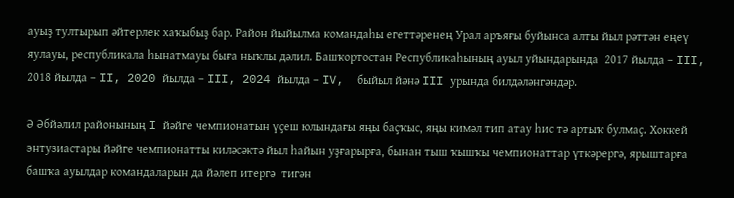ауыҙ тултырып әйтерлек хаҡыбыҙ бар. Район йыйылма командаһы егеттәренең Урал аръяғы буйынса алты йыл рәттән еңеү яулауы, республикала һынатмауы быға ныҡлы дәлил. Башҡортостан Республикаһының ауыл уйындарында  2017 йылда – III, 2018 йылда – II, 2020 йылда – III, 2024 йылда – IV,  быйыл йәнә III урында билдәләнгәндәр.

Ә Әбйәлил районының I йәйге чемпионатын үҫеш юлындағы яңы баҫҡыс, яңы кимәл тип атау һис тә артыҡ булмаҫ. Хоккей энтузиастары йәйге чемпионатты киләсәктә йыл һайын уҙғарырға, бынан тыш ҡышҡы чемпионаттар үткәрергә, ярыштарға башҡа ауылдар командаларын да йәлеп итергә  тигән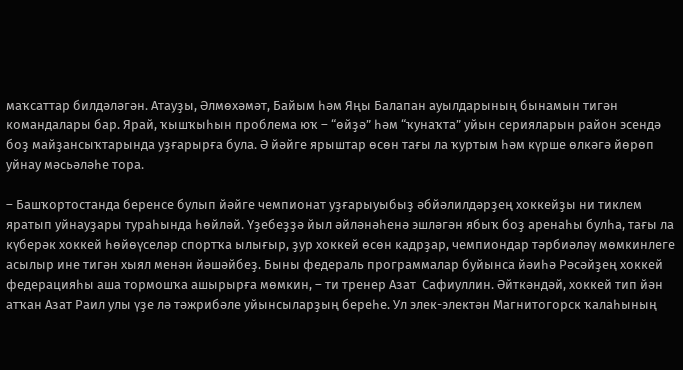маҡсаттар билдәләгән. Атауҙы, Әлмөхәмәт, Байым һәм Яңы Балапан ауылдарының бынамын тигән командалары бар. Ярай, ҡышҡыһын проблема юҡ – “өйҙә” һәм “ҡунаҡта” уйын серияларын район эсендә боҙ майҙансыҡтарында уҙғарырға була. Ә йәйге ярыштар өсөн тағы ла ҡуртым һәм күрше өлкәгә йөрөп уйнау мәсьәләһе тора.

– Башҡортостанда беренсе булып йәйге чемпионат уҙғарыуыбыҙ әбйәлилдәрҙең хоккейҙы ни тиклем яратып уйнауҙары тураһында һөйләй. Үҙебеҙҙә йыл әйләнәһенә эшләгән ябыҡ боҙ аренаһы булһа, тағы ла күберәк хоккей һөйөүселәр спортҡа ылығыр, ҙур хоккей өсөн кадрҙар, чемпиондар тәрбиәләү мөмкинлеге асылыр ине тигән хыял менән йәшәйбеҙ. Быны федераль программалар буйынса йәиһә Рәсәйҙең хоккей федерацияһы аша тормошҡа ашырырға мөмкин, – ти тренер Азат  Сафиуллин. Әйткәндәй, хоккей тип йән атҡан Азат Раил улы үҙе лә тәжрибәле уйынсыларҙың береһе. Ул элек-электән Магнитогорск ҡалаһының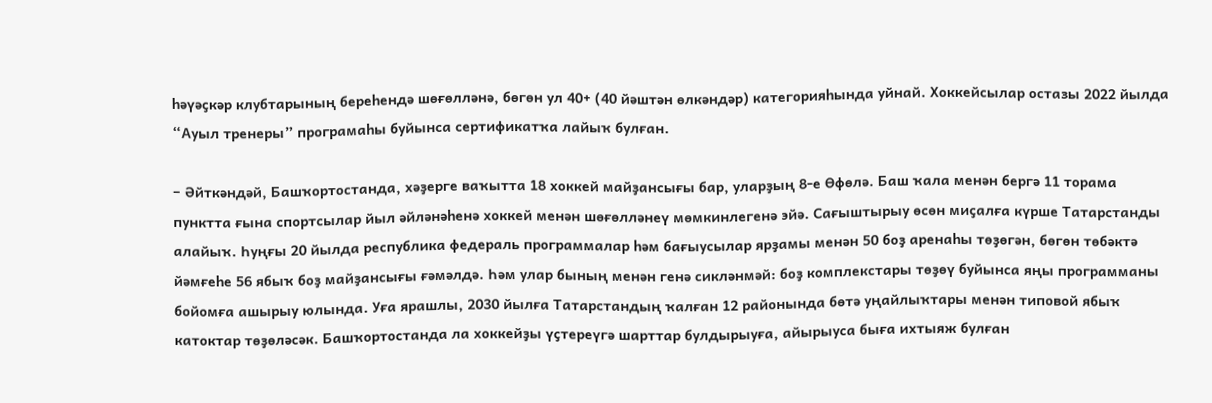һәүәҫкәр клубтарының береһендә шөғөлләнә, бөгөн ул 40+ (40 йәштән өлкәндәр) категорияһында уйнай. Хоккейсылар остазы 2022 йылда “Ауыл тренеры” програмаһы буйынса сертификатҡа лайыҡ булған.

– Әйткәндәй, Башҡортостанда, хәҙерге ваҡытта 18 хоккей майҙансығы бар, уларҙың 8-е Өфөлә. Баш ҡала менән бергә 11 торама пунктта ғына спортсылар йыл әйләнәһенә хоккей менән шөғөлләнеү мөмкинлегенә эйә. Сағыштырыу өсөн миҫалға күрше Татарстанды алайыҡ. Һуңғы 20 йылда республика федераль программалар һәм бағыусылар ярҙамы менән 50 боҙ аренаһы төҙөгән, бөгөн төбәктә йәмғеһе 56 ябыҡ боҙ майҙансығы ғәмәлдә. Һәм улар бының менән генә сикләнмәй: боҙ комплекстары төҙөү буйынса яңы программаны бойомға ашырыу юлында. Уға ярашлы, 2030 йылға Татарстандың ҡалған 12 районында бөтә уңайлыҡтары менән типовой ябыҡ катоктар төҙөләсәк. Башҡортостанда ла хоккейҙы үҫтереүгә шарттар булдырыуға, айырыуса быға ихтыяж булған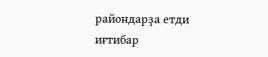райондарҙа етди иғтибар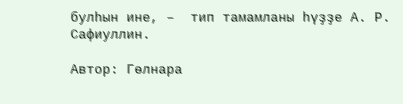булһын ине, –  тип тамамланы һүҙҙе А. Р. Сафиуллин.

Автор: Гөлнара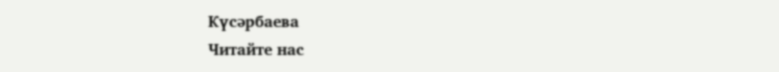Күсәрбаева
Читайте нас